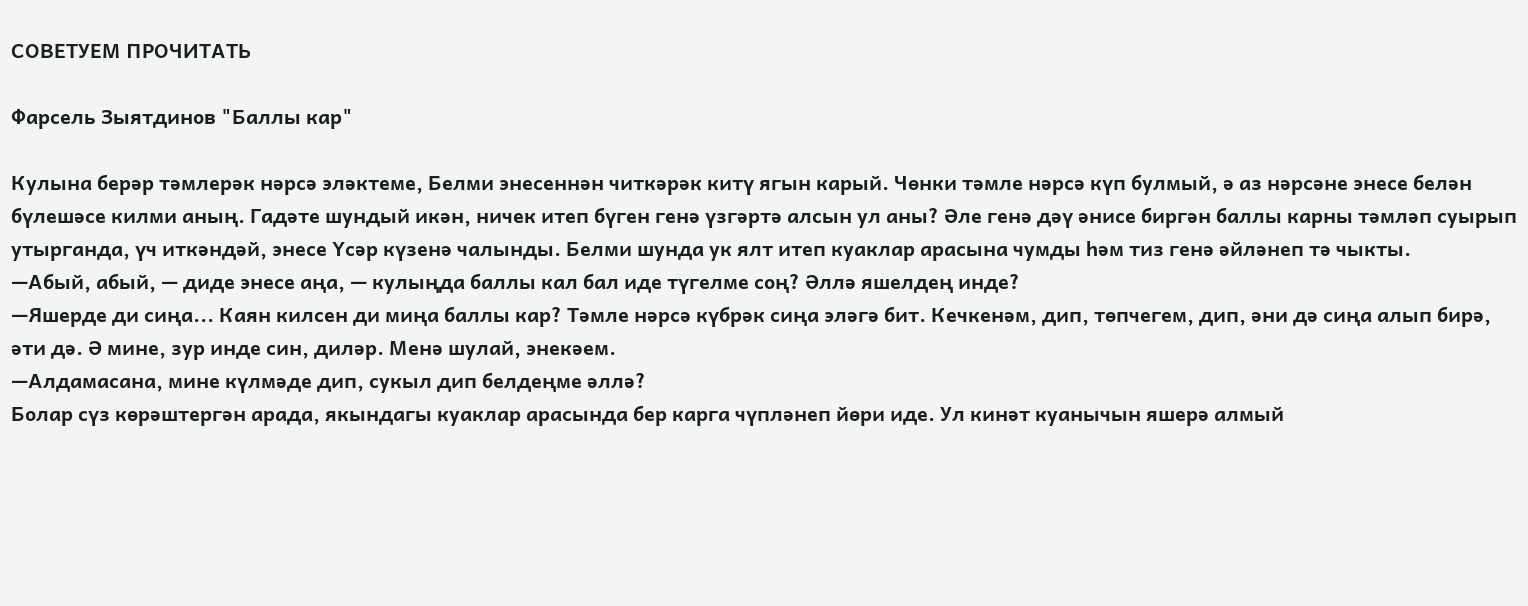СОВЕТУЕМ ПРОЧИТАТЬ

Фарсель Зыятдинов "Баллы кар"

Кулына берәр тәмлерәк нәрсә эләктеме, Белми энесеннән читкәрәк китү ягын карый. Чөнки тәмле нәрсә күп булмый, ә аз нәрсәне энесе белән бүлешәсе килми аның. Гадәте шундый икән, ничек итеп бүген генә үзгәртә алсын ул аны? Әле генә дәү әнисе биргән баллы карны тәмләп суырып утырганда, үч иткәндәй, энесе Үсәр күзенә чалынды. Белми шунда ук ялт итеп куаклар арасына чумды һәм тиз генә әйләнеп тә чыкты.
—Абый, абый, — диде энесе аңа, — кулыңда баллы кал бал иде түгелме соң? Әллә яшелдең инде?
—Яшерде ди сиңа... Каян килсен ди миңа баллы кар? Тәмле нәрсә күбрәк сиңа эләгә бит. Кечкенәм, дип, төпчегем, дип, әни дә сиңа алып бирә, әти дә. Ә мине, зур инде син, диләр. Менә шулай, энекәем.
—Алдамасана, мине күлмәде дип, сукыл дип белдеңме әллә?
Болар сүз көрәштергән арада, якындагы куаклар арасында бер карга чүпләнеп йөри иде. Ул кинәт куанычын яшерә алмый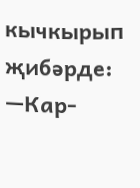кычкырып җибәрде:
—Кар-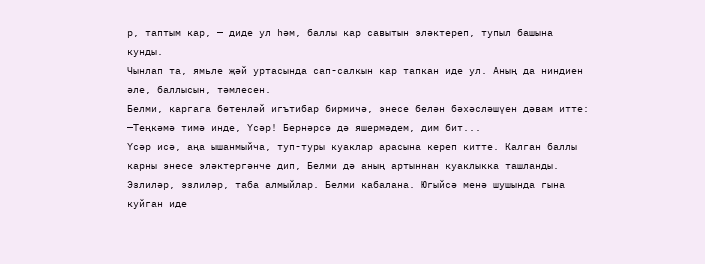р, таптым кар, — диде ул һәм, баллы кар савытын эләктереп, тупыл башына кунды.
Чынлап та, ямьле җәй уртасында сап-салкын кар тапкан иде ул. Аның да ниндиен әле, баллысын, тәмлесен.
Белми, каргага бөтенләй игътибар бирмичә, энесе белән бәхәсләшүен дәвам итте:
—Теңкәмә тимә инде, Үсәр! Бернәрсә дә яшермәдем, дим бит...
Үсәр исә, аңа ышанмыйча, туп-туры куаклар арасына кереп китте. Калган баллы карны энесе эләктергәнче дип, Белми дә аның артыннан куаклыкка ташланды. Эзлиләр, эзлиләр, таба алмыйлар. Белми кабалана. Югыйсә менә шушында гына куйган иде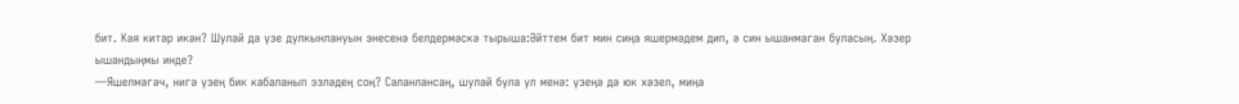бит. Кая китәр икән? Шулай да үзе дулкынлануын энесенә белдермәскә тырыша:Әйттем бит мин сиңа яшермәдем дип, ә син ышанмаган буласың. Хәзер ышандыңмы инде?
—Яшелмәгәч, нигә үзең бик кабаланып эзләдең соң? Саланлансаң, шулай була ул менә: үзеңә дә юк хәзел, миңа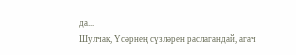да...
Шулчак, Үсәрнең сүзләрен раслагандай, агач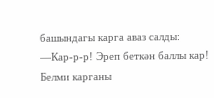башындагы карга аваз салды:
—Кар-р-р! Эреп беткән баллы кар!
Белми карганы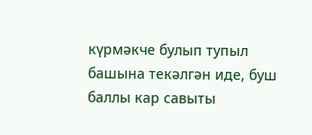күрмәкче булып тупыл башына текәлгән иде, буш баллы кар савыты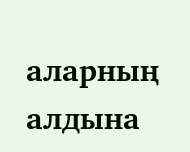аларның алдына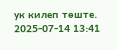ук килеп төште.
2025-07-14 13:41